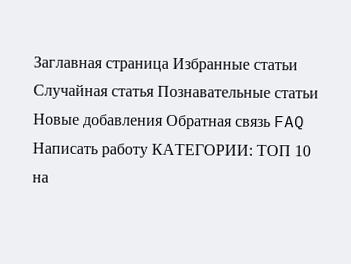Заглавная страница Избранные статьи Случайная статья Познавательные статьи Новые добавления Обратная связь FAQ Написать работу КАТЕГОРИИ: ТОП 10 на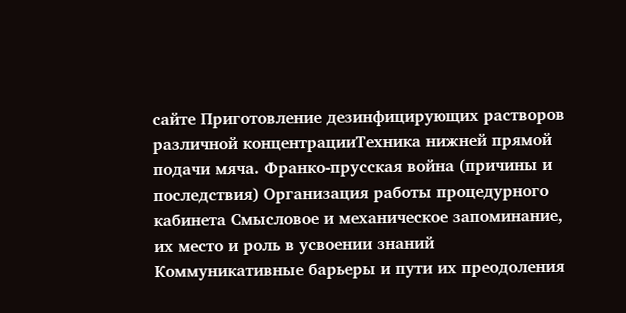сайте Приготовление дезинфицирующих растворов различной концентрацииТехника нижней прямой подачи мяча. Франко-прусская война (причины и последствия) Организация работы процедурного кабинета Смысловое и механическое запоминание, их место и роль в усвоении знаний Коммуникативные барьеры и пути их преодоления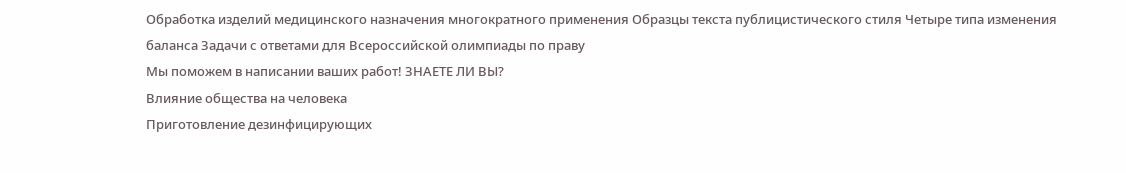Обработка изделий медицинского назначения многократного применения Образцы текста публицистического стиля Четыре типа изменения баланса Задачи с ответами для Всероссийской олимпиады по праву
Мы поможем в написании ваших работ! ЗНАЕТЕ ЛИ ВЫ?
Влияние общества на человека
Приготовление дезинфицирующих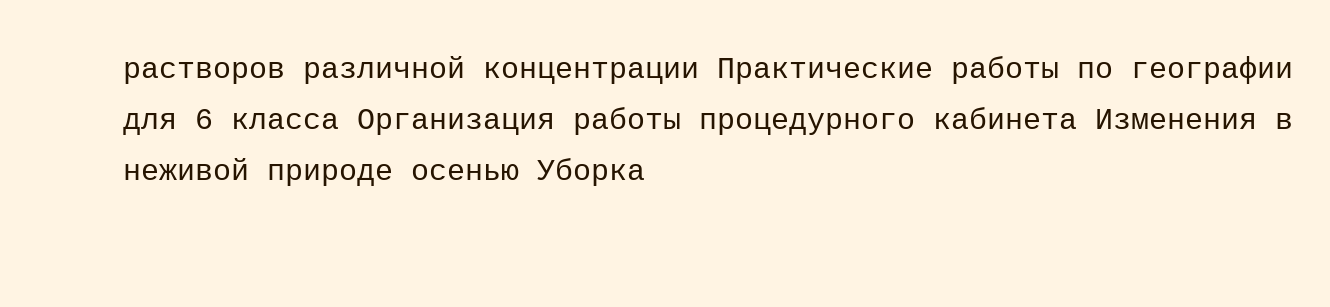растворов различной концентрации Практические работы по географии для 6 класса Организация работы процедурного кабинета Изменения в неживой природе осенью Уборка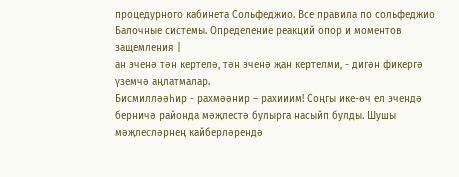процедурного кабинета Сольфеджио. Все правила по сольфеджио Балочные системы. Определение реакций опор и моментов защемления |
ан эченә тән кертелә, тән эченә җан кертелми, - дигән фикергә үземчә аңлатмалар.
Бисмилләәһир - рахмәәнир – рахииим! Соңгы ике-өч ел эчендә берничә районда мәҗлестә булырга насыйп булды. Шушы мәҗлесләрнең кайберләрендә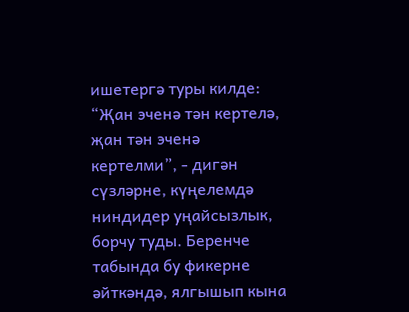ишетергә туры килде: “Җан эченә тән кертелә, җан тән эченә кертелми”, - дигән сүзләрне, күңелемдә ниндидер уңайсызлык, борчу туды. Беренче табында бу фикерне әйткәндә, ялгышып кына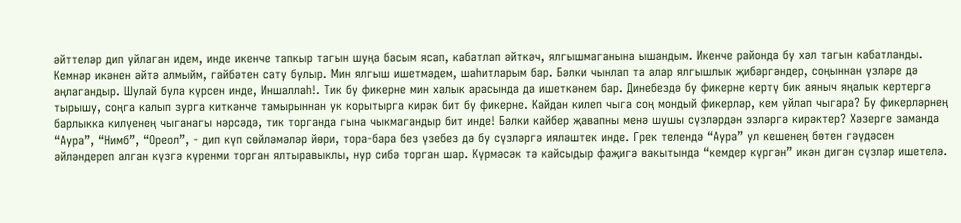әйттеләр дип уйлаган идем, инде икенче тапкыр тагын шуңа басым ясап, кабатлап әйткәч, ялгышмаганына ышандым. Икенче районда бу хәл тагын кабатланды. Кемнәр икәнен әйтә алмыйм, гайбәтен сату булыр. Мин ялгыш ишетмәдем, шаһитларым бар. Бәлки чынлап та алар ялгышлык җибәргәндер, соңыннан үзләре дә аңлагандыр. Шулай була күрсен инде, Иншаллаһ!. Тик бу фикерне мин халык арасында да ишеткәнем бар. Динебездә бу фикерне кертү бик аяныч яңалык кертергә тырышу, соңга калып зурга киткәнче тамырыннан ук корытырга кирәк бит бу фикерне. Кайдан килеп чыга соң мондый фикерләр, кем уйлап чыгара? Бу фикерләрнең барлыкка килүенең чыганагы нәрсәдә, тик торганда гына чыкмагандыр бит инде! Бәлки кайбер җавапны менә шушы сүзләрдән эзләргә кирәктер? Хәзерге заманда “Аура”, “Нимб”, “Ореол”, - дип күп сөйләмәләр йөри, тора-бара без үзебез дә бу сүзләргә ияләштек инде. Грек телендә “Аура” ул кешенең бөтен гәүдәсен әйләндереп алган күзгә күренми торган ялтыравыклы, нур сибә торган шар. Күрмәсәк тә кайсыдыр фаҗигә вакытында “кемдер күргән” икән дигән сүзләр ишетелә.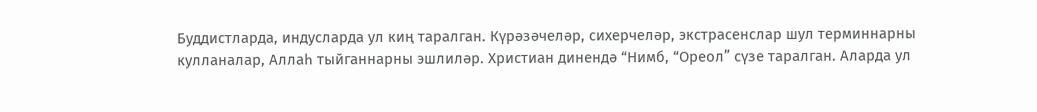Буддистларда, индусларда ул киң таралган. Күрәзәчеләр, сихерчеләр, экстрасенслар шул терминнарны кулланалар, Аллаһ тыйганнарны эшлиләр. Христиан динендә “Нимб, “Ореол” сүзе таралган. Аларда ул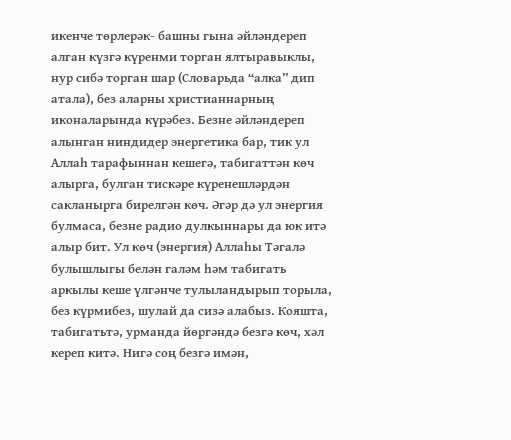икенче төрлерәк- башны гына әйләндереп алган күзгә күренми торган ялтыравыклы, нур сибә торган шар (Словарьда “алка” дип атала), без аларны христианнарның иконаларында күрәбез. Безне әйләндереп алынган ниндидер энергетика бар, тик ул Аллаһ тарафыннан кешегә, табигаттән көч алырга, булган тискәре күренешләрдән сакланырга бирелгән көч. Әгәр дә ул энергия булмаса, безне радио дулкыннары да юк итә алыр бит. Ул көч (энергия) Аллаһы Тәгалә булышлыгы белән галәм һәм табигать аркылы кеше үлгәнче тулыландырып торыла, без күрмибез, шулай да сизә алабыз. Кояшта, табигатьтә, урманда йөргәндә безгә көч, хәл кереп китә. Нигә соң безгә имән,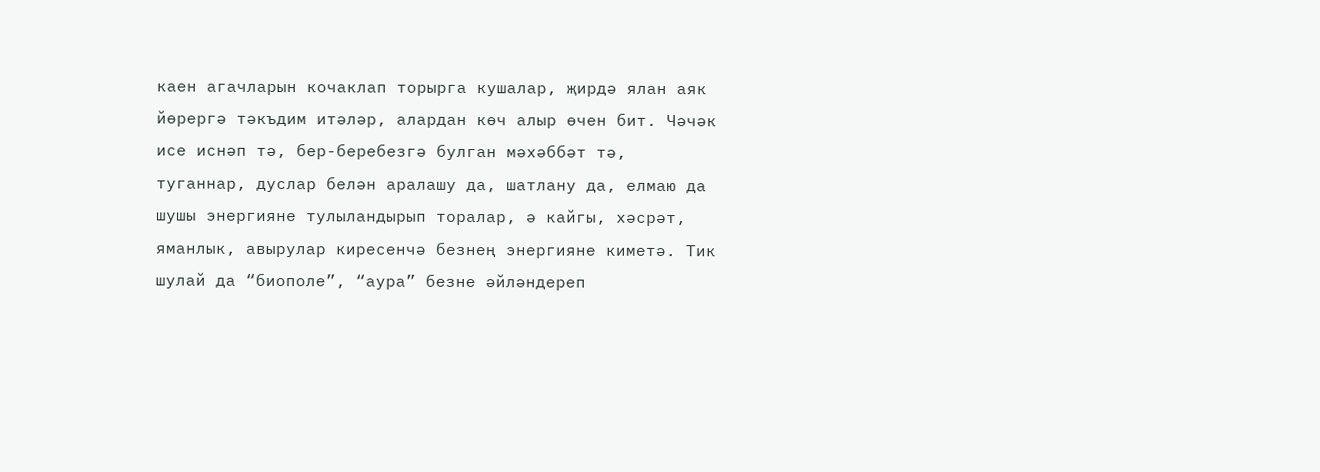каен агачларын кочаклап торырга кушалар, җирдә ялан аяк йөрергә тәкъдим итәләр, алардан көч алыр өчен бит. Чәчәк исе иснәп тә, бер-беребезгә булган мәхәббәт тә, туганнар, дуслар белән аралашу да, шатлану да, елмаю да шушы энергияне тулыландырып торалар, ә кайгы, хәсрәт, яманлык, авырулар киресенчә безнең энергияне киметә. Тик шулай да “биополе”, “аура” безне әйләндереп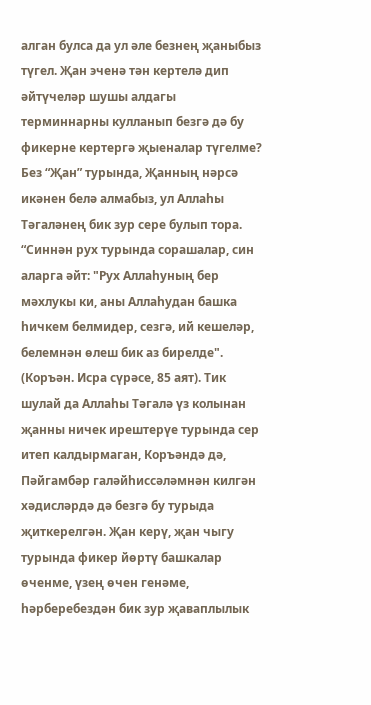алган булса да ул әле безнең җаныбыз түгел. Җан эченә тән кертелә дип әйтүчеләр шушы алдагы терминнарны кулланып безгә дә бу фикерне кертергә җыеналар түгелме? Без “Җан” турында, Җанның нәрсә икәнен белә алмабыз, ул Аллаһы Тәгаләнең бик зур сере булып тора. “Синнән рух турында сорашалар, син аларга әйт: "Рух Аллаһуның бер мәхлукы ки, аны Аллаһудан башка һичкем белмидер, сезгә, ий кешеләр, белемнән өлеш бик аз бирелде". (Коръән. Исра сүрәсе, 85 аят). Тик шулай да Аллаһы Тәгалә үз колынан җанны ничек ирештерүе турында сер итеп калдырмаган, Коръәндә дә, Пәйгамбәр галәйһиссәләмнән килгән хәдисләрдә дә безгә бу турыда җиткерелгән. Җан керү, җан чыгу турында фикер йөртү башкалар өченме, үзең өчен генәме, һәрберебездән бик зур җаваплылык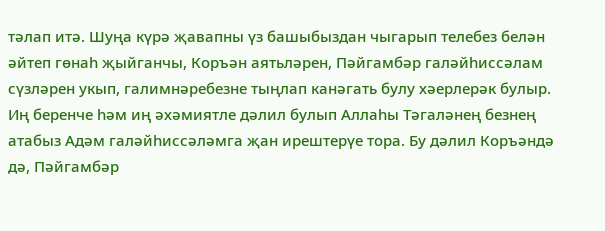тәлап итә. Шуңа күрә җавапны үз башыбыздан чыгарып телебез белән әйтеп гөнаһ җыйганчы, Коръән аятьләрен, Пәйгамбәр галәйһиссәлам сүзләрен укып, галимнәребезне тыңлап канәгать булу хәерлерәк булыр. Иң беренче һәм иң әхәмиятле дәлил булып Аллаһы Тәгаләнең безнең атабыз Адәм галәйһиссәләмга җан ирештерүе тора. Бу дәлил Коръәндә дә, Пәйгамбәр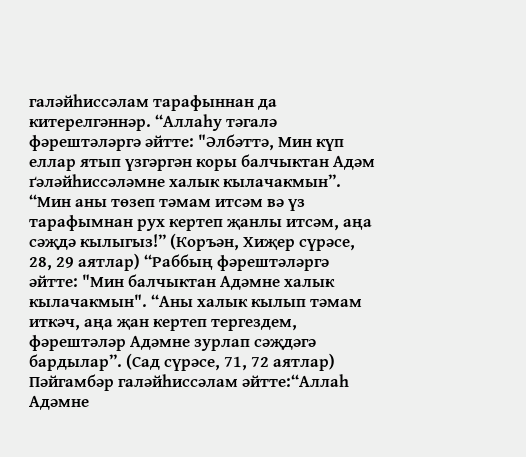галәйһиссәлам тарафыннан да китерелгәннәр. “Аллаһу тәгалә фәрештәләргә әйтте: "Әлбәттә, Мин күп еллар ятып үзгәргән коры балчыктан Адәм ґәләйһиссәләмне халык кылачакмын”. “Мин аны төзеп тәмам итсәм вә үз тарафымнан рух кертеп җанлы итсәм, аңа сәҗдә кылыгыз!” (Коръән, Хиҗер сүрәсе, 28, 29 аятлар) “Раббың фәрештәләргә әйтте: "Мин балчыктан Адәмне халык кылачакмын". “Аны халык кылып тәмам иткәч, аңа җан кертеп тергездем, фәрештәләр Адәмне зурлап сәҗдәгә бардылар”. (Сад сүрәсе, 71, 72 аятлар) Пәйгамбәр галәйһиссәлам әйтте:“Аллаһ Адәмне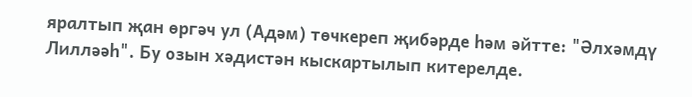яралтып җан өргәч ул (Адәм) төчкереп җибәрде һәм әйтте: "Әлхәмдү Лилләәһ". Бу озын хәдистән кыскартылып китерелде.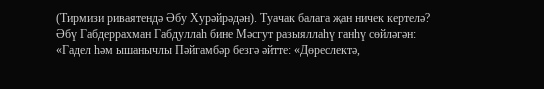(Тирмизи риваятендә Әбу Хурәйрәдән). Туачак балага җан ничек кертелә? Әбү Габдеррахман Габдуллаһ бине Мәсгут разыяллаһү ганһү сөйләгән: «Гадел һәм ышанычлы Пәйгамбәр безгә әйтте: «Дөреслектә,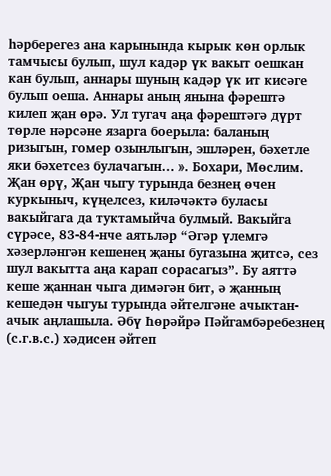һәрберегез ана карынында кырык көн орлык тамчысы булып, шул кадәр үк вакыт оешкан кан булып, аннары шуның кадәр үк ит кисәге булып оеша. Аннары аның янына фәрештә килеп җан өрә. Ул тугач аңа фәрештәгә дүрт төрле нәрсәне язарга боерыла: баланың ризыгын, гомер озынлыгын, эшләрен, бәхетле яки бәхетсез булачагын… ». Бохари, Мөслим. Җан өрү, Җан чыгу турында безнең өчен куркыныч, күңелсез, киләчәктә буласы вакыйгага да туктамыйча булмый. Вакыйга сүрәсе, 83-84-нче аятьләр “Әгәр үлемгә хәзерләнгән кешенең җаны бугазына җитсә, сез шул вакытта аңа карап сорасагыз”. Бу аяттә кеше җаннан чыга димәгән бит, ә җанның кешедән чыгуы турында әйтелгәне ачыктан-ачык аңлашыла. Әбү Һөрәйрә Пәйгамбәребезнең (с.г.в.с.) хәдисен әйтеп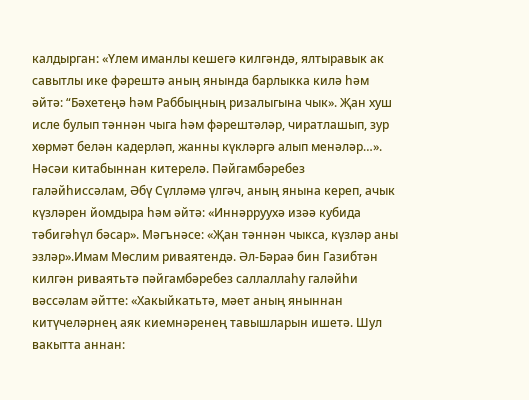калдырган: «Үлем иманлы кешегә килгәндә, ялтыравык ак савытлы ике фәрештә аның янында барлыкка килә һәм әйтә: “Бәхетеңә һәм Раббыңның ризалыгына чык». Җан хуш исле булып тәннән чыга һәм фәрештәләр, чиратлашып, зур хөрмәт белән кадерләп, жанны күкләргә алып менәләр…». Нәсәи китабыннан китерелә. Пәйгамбәребез галәйһиссәлам, Әбү Сүлләмә үлгәч, аның янына кереп, ачык күзләрен йомдыра һәм әйтә: «Иннәрруухә изәә кубида тәбигәһүл бәсар». Мәгънәсе: «Җан тәннән чыкса, күзләр аны эзләр».Имам Мөслим риваятендә. Әл-Бәраә бин Газибтән килгән риваятьтә пәйгамбәребез саллаллаһу галәйһи вәссәлам әйтте: «Хакыйкатьтә, мәет аның яныннан китүчеләрнең аяк киемнәренең тавышларын ишетә. Шул вакытта аннан: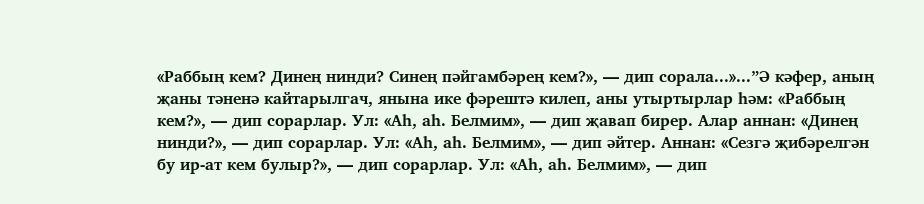«Раббың кем? Динең нинди? Синең пәйгамбәрең кем?», — дип сорала...»...”Ә кәфер, аның җаны тәненә кайтарылгач, янына ике фәрештә килеп, аны утыртырлар һәм: «Раббың кем?», — дип сорарлар. Ул: «Аһ, аһ. Белмим», — дип җавап бирер. Алар аннан: «Динең нинди?», — дип сорарлар. Ул: «Аһ, аһ. Белмим», — дип әйтер. Аннан: «Сезгә җибәрелгән бу ир-ат кем булыр?», — дип сорарлар. Ул: «Аһ, аһ. Белмим», — дип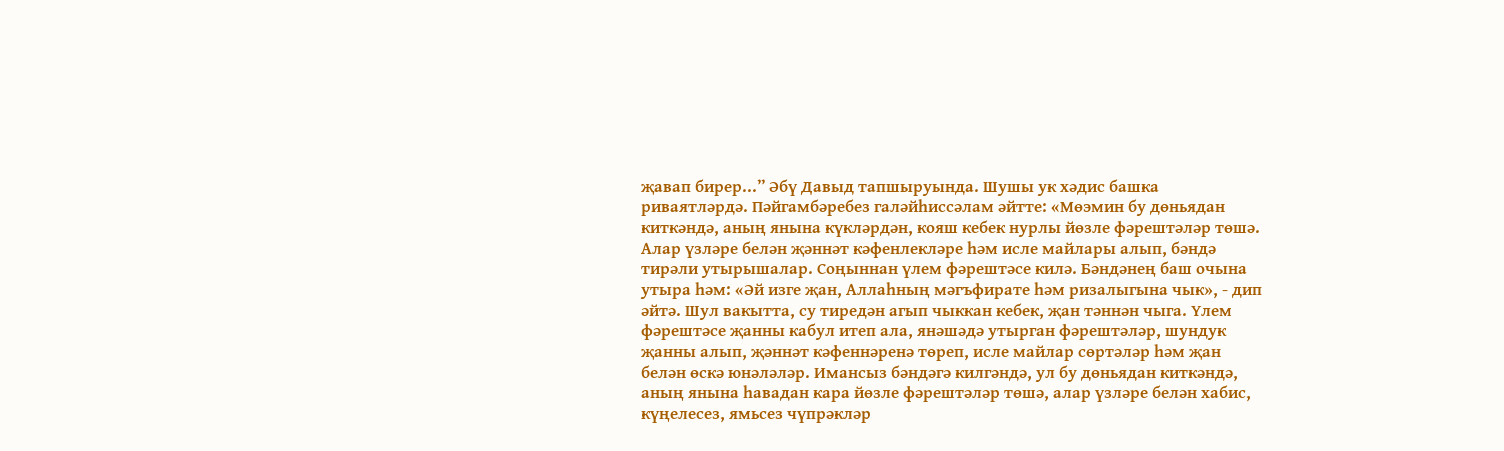җавап бирер...” Әбү Давыд тапшыруында. Шушы ук хәдис башка риваятләрдә. Пәйгамбәребез галәйһиссәлам әйтте: «Мөэмин бу дөньядан киткәндә, аның янына күкләрдән, кояш кебек нурлы йөзле фәрештәләр төшә. Алар үзләре белән җәннәт кәфенлекләре һәм исле майлары алып, бәндә тирәли утырышалар. Соңыннан үлем фәрештәсе килә. Бәндәнең баш очына утыра һәм: «Әй изге җан, Аллаһның мәгъфирате һәм ризалыгына чык», - дип әйтә. Шул вакытта, су тиредән агып чыккан кебек, җан тәннән чыга. Үлем фәрештәсе җанны кабул итеп ала, янәшәдә утырган фәрештәләр, шундук җанны алып, җәннәт кәфеннәренә төреп, исле майлар сөртәләр һәм җан белән өскә юнәләләр. Имансыз бәндәгә килгәндә, ул бу дөньядан киткәндә, аның янына һавадан кара йөзле фәрештәләр төшә, алар үзләре белән хабис, күңелесез, ямьсез чүпрәкләр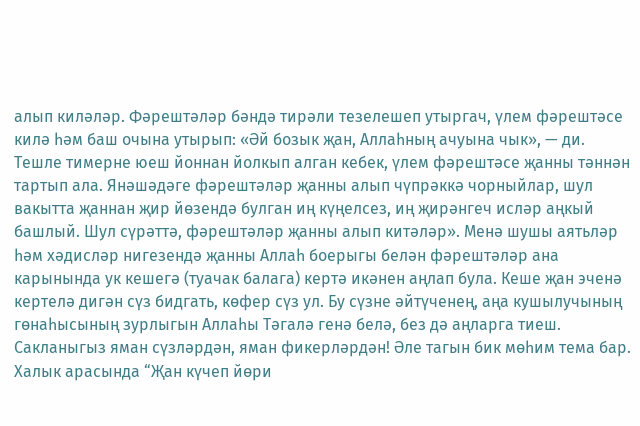алып киләләр. Фәрештәләр бәндә тирәли тезелешеп утыргач, үлем фәрештәсе килә һәм баш очына утырып: «Әй бозык җан, Аллаһның ачуына чык», — ди. Тешле тимерне юеш йоннан йолкып алган кебек, үлем фәрештәсе җанны тәннән тартып ала. Янәшәдәге фәрештәләр җанны алып чүпрәккә чорныйлар, шул вакытта җаннан җир йөзендә булган иң күңелсез, иң җирәнгеч исләр аңкый башлый. Шул сүрәттә, фәрештәләр җанны алып китәләр». Менә шушы аятьләр һәм хәдисләр нигезендә җанны Аллаһ боерыгы белән фәрештәләр ана карынында ук кешегә (туачак балага) кертә икәнен аңлап була. Кеше җан эченә кертелә дигән сүз бидгать, көфер сүз ул. Бу сүзне әйтүченең, аңа кушылучының гөнаһысының зурлыгын Аллаһы Тәгалә генә белә, без дә аңларга тиеш. Сакланыгыз яман сүзләрдән, яман фикерләрдән! Әле тагын бик мөһим тема бар. Халык арасында “Җан күчеп йөри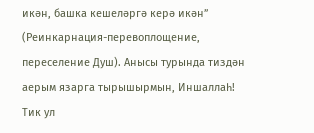икән, башка кешеләргә керә икән” (Реинкарнация-перевоплощение, переселение Душ). Анысы турында тиздән аерым язарга тырышырмын, Иншаллаһ! Тик ул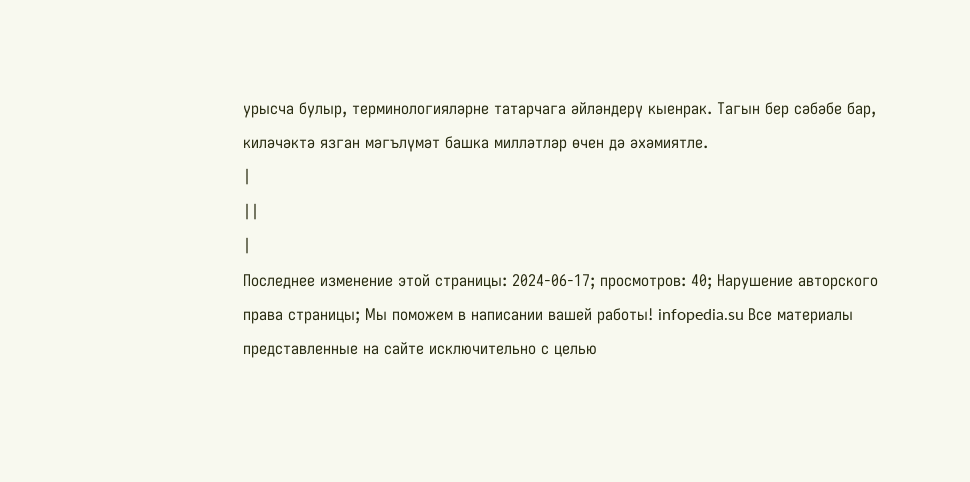урысча булыр, терминологияләрне татарчага әйләндерү кыенрак. Тагын бер сәбәбе бар, киләчәктә язган мәгълүмәт башка милләтләр өчен дә әхәмиятле.
|
||
|
Последнее изменение этой страницы: 2024-06-17; просмотров: 40; Нарушение авторского права страницы; Мы поможем в написании вашей работы! infopedia.su Все материалы представленные на сайте исключительно с целью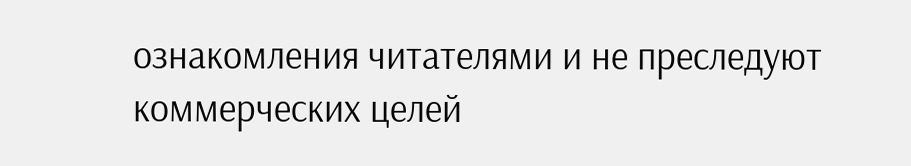ознакомления читателями и не преследуют коммерческих целей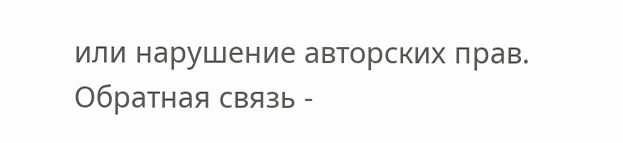или нарушение авторских прав. Обратная связь -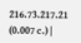216.73.217.21 (0.007 с.) |